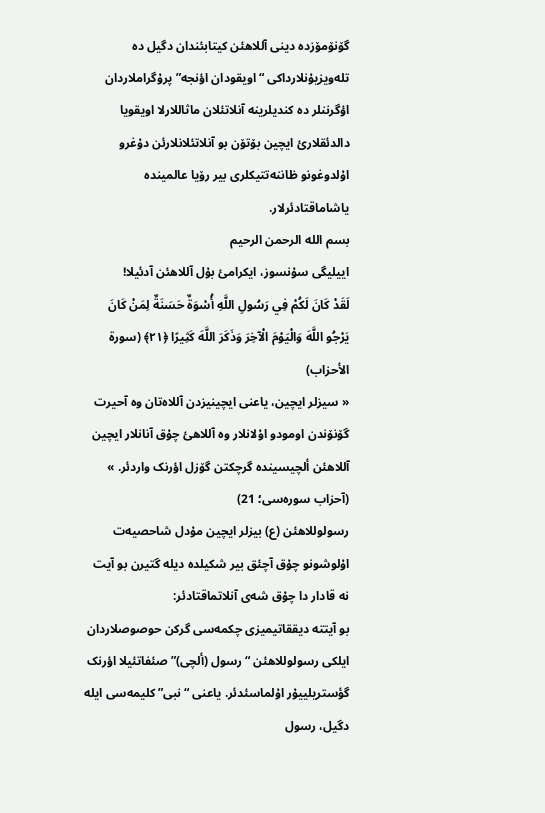گۆنۆمۆزدە دینی آللاهئن کیتابئندان دگیل دە تلەویزیۇنلارداکی “اویقودان اؤنجە” پرۇگراملاردان اؤگرننلر دە کندیلرینە آنلاتئلان ماثاللارلا اویقویا دالدئقلارئ ایچین بۆتۆن بو آنلاتئلانلارئن دۇغرو اۇلدوغونو ظاننەتتیکلری بیر رۆیا عالمیندە یاشاماقتادئرلار.
بسم اللە الرحمن الرحیم
اییلیگی سۇنسوز، ایکرامئ بۇل آللاهئن آدئیلا!
لَقَدْ كَانَ لَكُمْ فِي رَسُولِ اللَّهِ أُسْوَةٌ حَسَنَةٌ لِمَنْ كَانَ يَرْجُو اللَّهَ وَالْيَوْمَ الْآخِرَ وَذَكَرَ اللَّهَ كَثِيرًا ﴿۲۱﴾ (سورة الأحزاب)
« سیزلر ایچین، یاعنی ایچینیزدن آللاەتان وە آحیرت گۆنۆندن اومودو اۇلانلار وە آللاهئ چۇق آنانلار ایچین آللاهئن ألچیسیندە گرچکتن گۆزل اؤرنک واردئر. » (آحزاب سورەسی؛ 21)
رسولوللاهئن (ع) بیزلر ایچین مۇدل شاحصیەت اۇلوشونو چۇق آچئق بیر شکیلدە دیلە گتیرن بو آیت نە قادار دا چۇق شەی آنلاتماقتادئر:
بو آیتتە دیققاتیمیزی چکمەسی گرکن حوصوصلاردان ایلکی رسولوللاهئن “رسول (ألچی)” صئفاتئیلا اؤرنک گؤستریلییۇر اۇلماسئدئر. یاعنی “نبی” کلیمەسی ایلە دگیل، رسول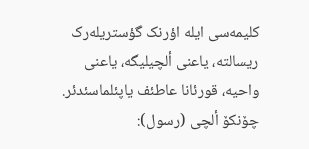کلیمەسی ایلە اؤرنک گؤستریلەرک ریسالتە، یاعنی ألچیلیگە، یاعنی واحیە، قورئانا عاطئف یاپئلماسئدئر. چۆنکۆ ألچی (رسول):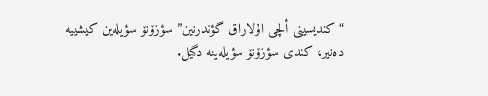“کندیسینی ألچی اۇلاراق گؤندرنین” سؤزۆنۆ سؤیلەین کیشییە دەنیر، کندی سؤزۆنۆ سؤیلەینە دگیل.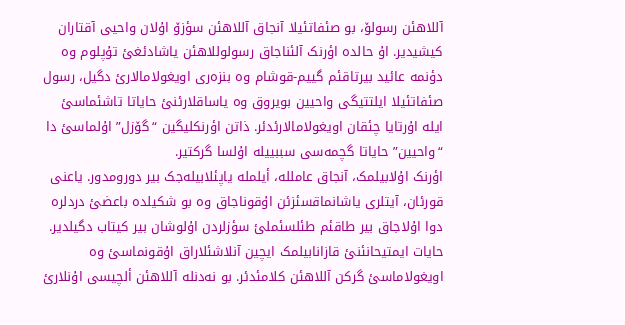آللاهئن رسولۆ، بو صئفاتئیلا آنجاق آللاهئن سؤزۆ اۇلان واحیی آقتاران کیشیدیر. اۇ حالدە اؤرنک آلئناجاق رسولوللاهئن یاشادئغئ تۇپلوم وە دؤنمە عائید بیرتاقئم گییم-قوشام وە بنزەری اویغولامالارئ دگیل، رسول صئفاتئیلا ایلتتیگی واحیین بویروق وە یاساقلارئنئ حایاتا تاشئماسئ ایلە اۇرتایا چئقان اویغولامالارئدئر. ذاتن اؤرنکلیگین “گۆزل” اۇلماسئ دا “واحیین” حایاتا گچمەسی سببییلە اۇلسا گرکتیر.
اؤرنک اۇلابیلمک، آنجاق عامللە، أیلملە یاپئلابیلەجک بیر دورومدور. یاعنی قورئان، آیتلری یاشانماقسئزئن اۇقوناجاق وە بو شکیلدە باعضئ دردلرە دوا اۇلاجاق بیر طاقئم طئلسئملئ سؤزلردن اۇلوشان بیر کیتاب دگیلدیر. حایات ایمتیحانئنئ قازانابیلمک ایچین آنلاشئلاراق اۇقونماسئ وە اویغولاماسئ گرکن آللاهئن کلامئدئر. بو نەدنلە آللاهئن ألچیسی اۇنلارئ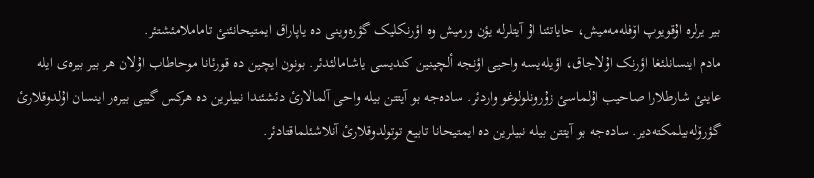بیر یرلرە اۇقویوپ اۆفلەمەمیش، حایاتئنا اۇ آیتلرلە یؤن ورمیش وە اؤرنکلیک گؤرەوینی دە یاپاراق ایمتیحانئنئ تاماملامئشتئر.
مادم اینسانلئغا اؤرنک اۇلاجاق، اؤیلەیسە واحیی اؤنجە ألچینین کندیسی یاشامالئدئر. بونون ایچین دە قورئانا موحاطاب اۇلان هر بیر بیرەی ایلە عاینئ شارطلارا صاحیب اۇلماسئ زۇرونلولوغو واردئر. سادەجە بو آیتتن بیلە واحی آلمالارئ دئشئندا نبیلرین دە هرکس گیبی بیرەر اینسان اۇلدوقلارئ گؤرۆلەبیلمکتەدیر. سادەجە بو آیتتن بیلە نبیلرین دە ایمتیحانا تابیع توتولدوقلارئ آنلاشئلماقتادئر.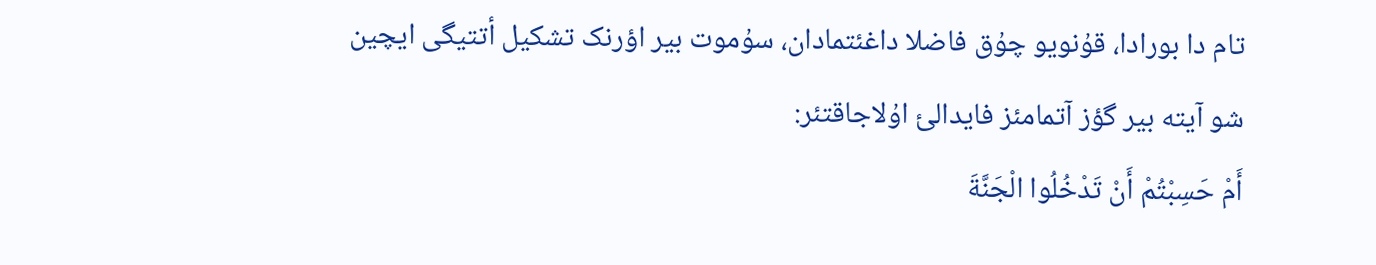تام دا بورادا، قۇنویو چۇق فاضلا داغئتمادان، سۇموت بیر اؤرنک تشکیل أتتیگی ایچین شو آیتە بیر گؤز آتمامئز فایدالئ اۇلاجاقتئر:
أَمْ حَسِبْتُمْ أَنْ تَدْخُلُوا الْجَنَّةَ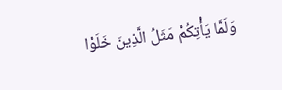وَلَمَّا يَأْتِكُمْ مَثَلُ الَّذِينَ خَلَوْا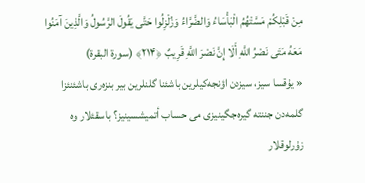مِنْ قَبْلِكُمْ مَسَّتْهُمُ الْبَأْسَاءُ وَالضَّرَّاءُ وَزُلْزِلُوا حَتَّى يَقُولَ الرَّسُولُ وَالَّذِينَ آمَنُوا مَعَهُ مَتَى نَصْرُ اللَّهِ أَلَا إِنَّ نَصْرَ اللَّهِ قَرِيبٌ ﴿۲۱۴﴾ (سورة البقرة)
« یۇقسا سیز، سیزدن اؤنجەکیلرین باشئنا گلنلرین بیر بنزەری باشئنئزا گلمەدن جننتە گیرەجگینیزی می حساب أتمیشسینیز؟ باسقئلار وە زۇرلوقلار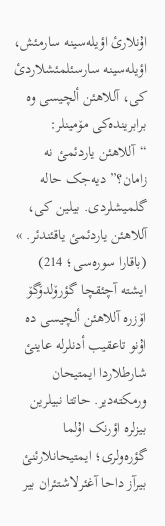اۇنلارئ اؤیلەسینە سارمئش، اؤیلەسینە سارسئلمئشلاردئ کی، آللاهئن ألچیسی وە برابریندەکی مۆمینلر: “آللاهئن یاردئمئ نە زامان؟” دیەجک حالە گلمیشلردی. بیلین کی، آللاهئن یاردئمئ یاقئندئر. » (باقارا سورەسی؛ 214)
ایشتە آچئقچا گؤرۆلدۆگۆ اۆزرە آللاهئن ألچیسی دە اۇنو تاعقیب أدنلرلە عاینئ شارطلاردا ایمتیحان ورمکتەدیر. حاتتا نبیلرین بیزلرە اؤرنک اۇلما گؤرەولری؛ ایمتیحانلارئنئ بیرآز داحا آغئرلاشتئران بیر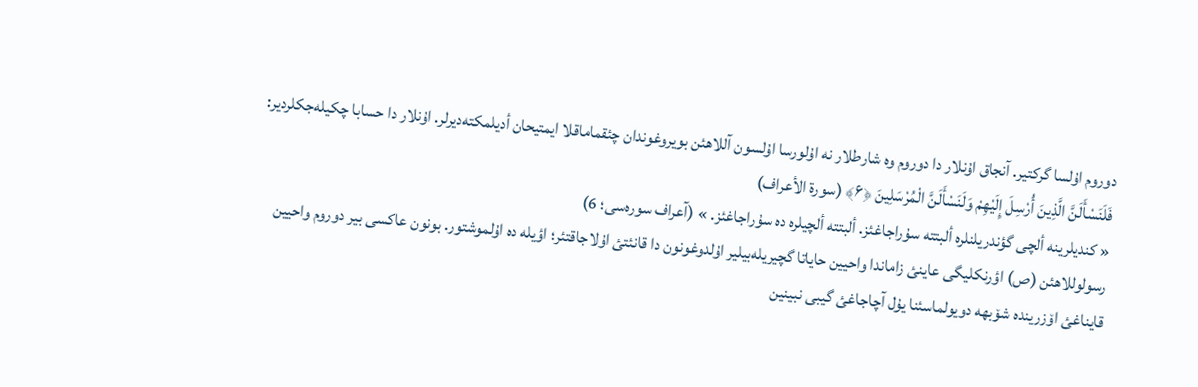دوروم اۇلسا گرکتیر. آنجاق اۇنلار دا دوروم وە شارطلار نە اۇلورسا اۇلسون آللاهئن بویروغوندان چئقماماقلا ایمتیحان أدیلمکتەدیرلر. اۇنلار دا حسابا چکیلەجکلردیر:
فَلَنَسْأَلَنَّ الَّذِينَ أُرْسِلَ إِلَيْهِمْ وَلَنَسْأَلَنَّ الْمُرْسَلِينَ ﴿۶﴾ (سورة الأعراف)
« کندیلرینە ألچی گؤندریلنلرە ألبتتە سۇراجاغئز. ألبتتە ألچیلرە دە سۇراجاغئز. » (آعراف سورەسی؛ 6)
رسولوللاهئن (ص) اؤرنکلیگی عاینئ زاماندا واحیین حایاتا گچیریلەبیلیر اۇلدوغونون دا قانئتئ اۇلاجاقتئر؛ اؤیلە دە اۇلموشتور. بونون عاکسی بیر دوروم واحیین قایناغئ اۆزریندە شۆبهە دویولماسئنا یۇل آچاجاغئ گیبی نبینین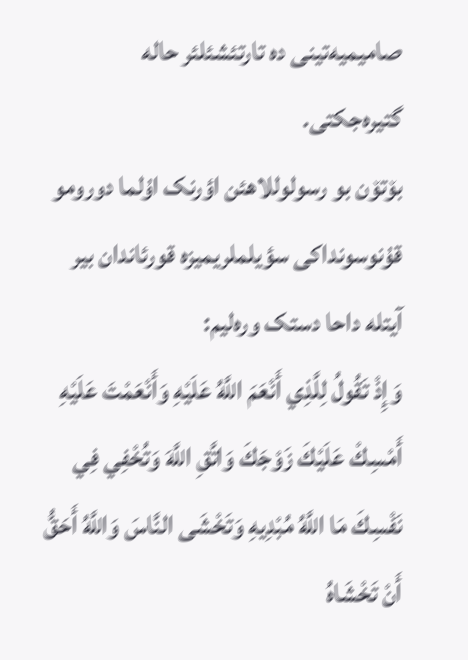صامیمیەتینی دە تارتئشئلئر حالە گتیرەجکتی.
بۆتۆن بو رسولوللاهئن اؤرنک اۇلما دورومو قۇنوسونداکی سؤیلملریمیزە قورئاندان بیر آیتلە داحا دستک ورەلیم:
وَإِذْ تَقُولُ لِلَّذِي أَنْعَمَ اللَّهُ عَلَيْهِ وَأَنْعَمْتَ عَلَيْهِ أَمْسِكْ عَلَيْكَ زَوْجَكَ وَاتَّقِ اللَّهَ وَتُخْفِي فِي نَفْسِكَ مَا اللَّهُ مُبْدِيهِ وَتَخْشَى النَّاسَ وَاللَّهُ أَحَقُّ أَنْ تَخْشَاهُ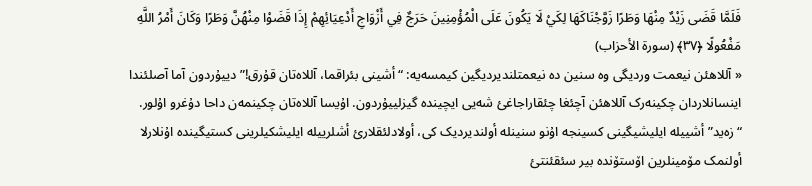فَلَمَّا قَضَى زَيْدٌ مِنْهَا وَطَرًا زَوَّجْنَاكَهَا لِكَيْ لَا يَكُونَ عَلَى الْمُؤْمِنِينَ حَرَجٌ فِي أَزْوَاجِ أَدْعِيَائِهِمْ إِذَا قَضَوْا مِنْهُنَّ وَطَرًا وَكَانَ أَمْرُ اللَّهِ مَفْعُولًا ﴿۳۷﴾ (سورة الأحزاب)
« آللاهئن نیعمت وردیگی وە سنین دە نیعمتلندیردیگین کیمسەیە: “أشینی بئراقما، آللاەتان قۇرق!” دییۇردون آما آصلئندا اینسانلاردان چکینەرک آللاهئن آچئغا چئقاراجاغئ شەیی ایچیندە گیزلییۇردون. اۇیسا آللاەتان چکینمەن داحا دۇغرو اۇلور. “زەید” أشییلە ایلیشیگینی کسینجە اۇنو سنینلە أولندیردیک کی، أولادلئقلارئ أشلرییلە ایلیشکیلرینی کستیگیندە اۇنلارلا أولنمک مۆمینلرین اۆستۆندە بیر سئقئنتئ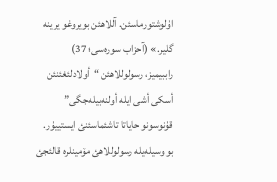اۇلوشتورماسئن. آللاهئن بویروغو یرینە گلیر.» (آحزاب سورەسی؛ 37)
راببیمیز، رسولوللاهئن “أولادلئغئنئن أسکی أشی ایلە أولنەبیلەجگی” قۇنوسونو حایاتا تاشئماسئنئ ایستییۇر. بو وسیلەیلە رسولوللاهئ مۆمینلرە قالئجئ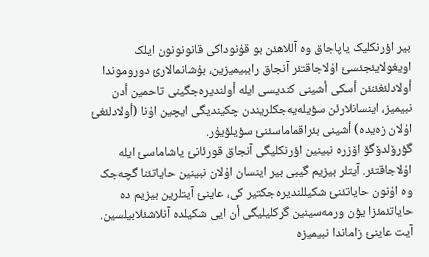بیر اؤرنکلیک یاپاجاق وە آللاهئن بو قۇنوداکی قانونونون ایلک اویغولایئجئسئ اۇلاجاقتئر آنجاق راببیمیزین، بۇشانمالارئ دوروموندا أولادلئغئنئن أسکی أشینی کندیسی ایلە أولندیرەجگینی تاحمین أدن نبیمیز، اینسانلارئن سؤیلەیەجکلریندن چکیندیگی ایچین اۇنا (أولادلئغئ اۇلان زەیدە) أشینی بئراقماماسئنئ سؤیلۆیۇر.
گؤرۆلدۆگۆ اۆزرە نبینین اؤرنکلیگی آنجاق قورئانئ یاشاماسئ ایلە اۇلاجاقتئر. آیتلر بیزیم گیبی بیر اینسان اۇلان نبینین حایاتئنا گچەجک وە اۇنون حایاتئنئ شکیللندیرەجکتیر کی، عاینئ آیتلرین بیزیم دە حایاتئمئزا یؤن ورمەسینین گرکلیلیگی أن ایی شکیلدە آنلاشئلابیلسین.
آیت عاینئ زاماندا نبیمیزە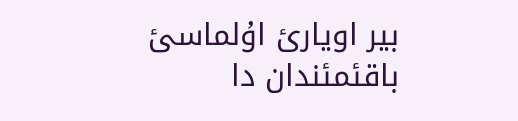بیر اویارئ اۇلماسئ باقئمئندان دا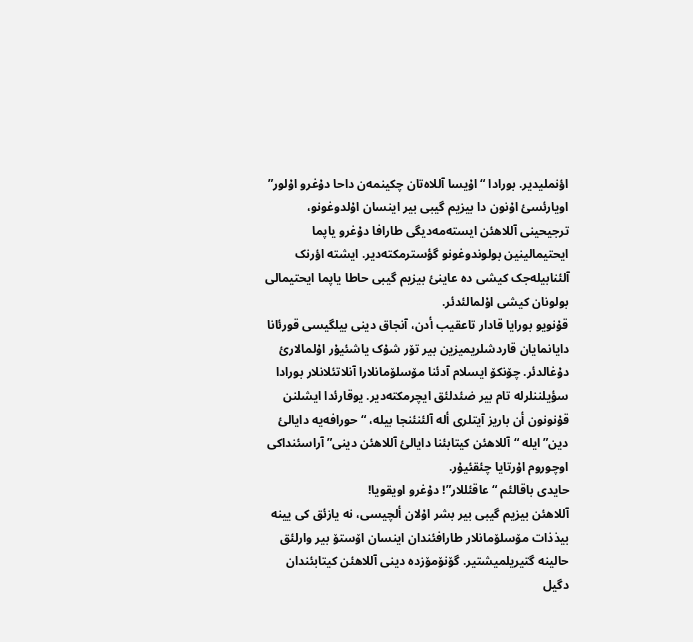اؤنملیدیر. بورادا “اۇیسا آللاەتان چکینمەن داحا دۇغرو اۇلور” اویارئسئ اۇنون دا بیزیم گیبی بیر اینسان اۇلدوغونو، ترجیحینی آللاهئن ایستەمەدیگی طارافا دۇغرو یاپما ایحتیمالینین بولوندوغونو گؤسترمکتەدیر. ایشتە اؤرنک آلئنابیلەجک کیشی دە عاینئ بیزیم گیبی حاطا یاپما ایحتیمالی بولونان کیشی اۇلمالئدئر.
قۇنویو بورایا قادار تاعقیب أدن، آنجاق دینی بیلگیسی قورئانا دایانمایان قاردشلریمیزین بیر تۆر شۇک یاشئیۇر اۇلمالارئ دۇغالدئر. چۆنکۆ ایسلام آدئنا مۆسلۆمانلارا آنلاتئلانلار بورادا سؤیلننلرلە تام بیر ضئدلئق ایچرمکتەدیر. یوقارئدا ایشلنن قۇنونون أن باریز آیتلری ألە آلئنئنجا بیلە، “حورافەیە دایالئ دین” ایلە “آللاهئن کیتابئنا دایالئ آللاهئن دینی” آراسئنداکی اوچوروم اۇرتایا چئقئیۇر.
حایدی باقالئم “عاقئللار”! دۇغرو اویقویا!
آللاهئن بیزیم گیبی بیر بشر اۇلان ألچیسی، نە یازئق کی یینە بیذذات مۆسلۆمانلار طارافئندان اینسان اۆستۆ بیر وارلئق حالینە گتیریلمیشتیر. گۆنۆمۆزدە دینی آللاهئن کیتابئندان دگیل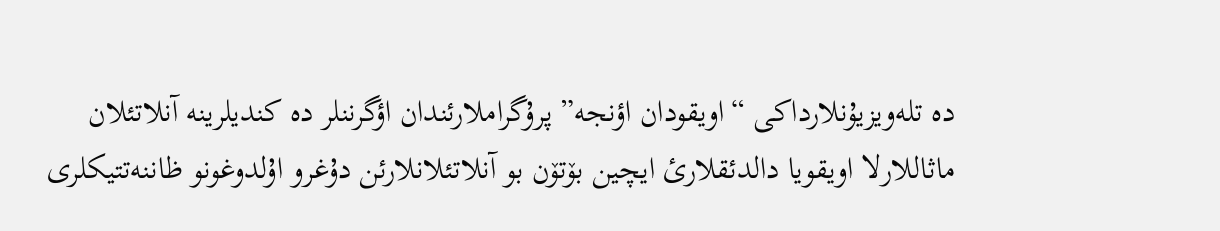دە تلەویزیۇنلارداکی “اویقودان اؤنجە” پرۇگراملارئندان اؤگرننلر دە کندیلرینە آنلاتئلان ماثاللارلا اویقویا دالدئقلارئ ایچین بۆتۆن بو آنلاتئلانلارئن دۇغرو اۇلدوغونو ظاننەتتیکلری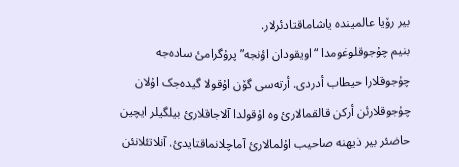بیر رۆیا عالمیندە یاشاماقتادئرلار.
بنیم چۇجوقلوغومدا “اویقودان اؤنجە” پرۇگرامئ سادەجە چۇجوقلارا حیطاب أدردی. أرتەسی گۆن اۇقولا گیدەجک اۇلان چۇجوقلارئن أرکن قالقمالارئ وە اۇقولدا آلاجاقلارئ بیلگیلر ایچین حاضئر بیر ذیهنە صاحیب اۇلمالارئ آماچلانماقتایدئ. آنلاتئلانئن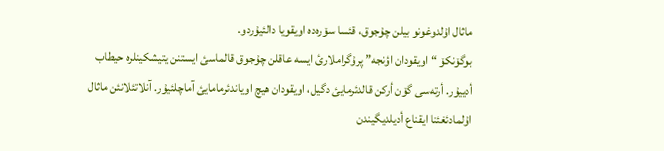ماثال اۇلدوغونو بیلن چۇجوق، قئسا سۆرەدە اویقویا دالئیۇردو.
بوگۆنکۆ “اویقودان اؤنجە” پرۇگراملارئ ایسە عاقلن چۇجوق قالماسئ ایستنن یتیشکینلرە حیطاب أدییۇر. أرتەسی گۆن أرکن قالدئرمایئ دگیل، اویقودان هیچ اویاندئرمامایئ آماچلئیۇر. آنلاتئلانئن ماثال اۇلمادئغئنا ایقناع أدیلدیگیندن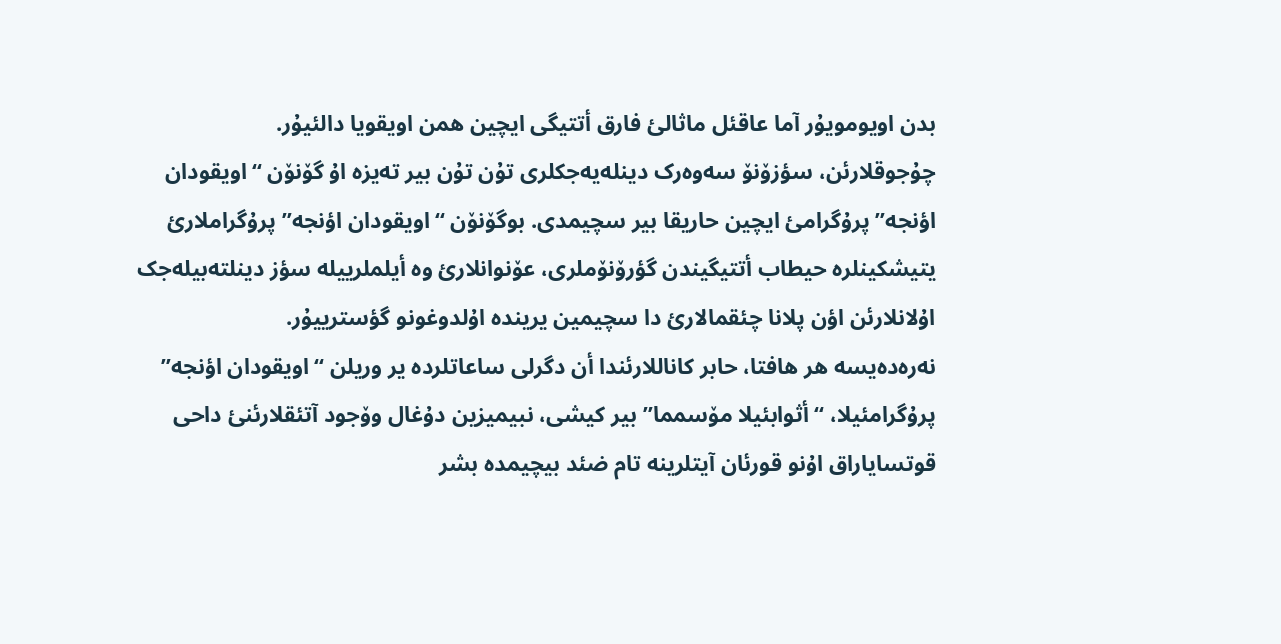بدن اویومویۇر آما عاقئل ماثالئ فارق أتتیگی ایچین همن اویقویا دالئیۇر.
چۇجوقلارئن، سؤزۆنۆ سەوەرک دینلەیەجکلری تۇن تۇن بیر تەیزە اۇ گۆنۆن “اویقودان اؤنجە” پرۇگرامئ ایچین حاریقا بیر سچیمدی. بوگۆنۆن “اویقودان اؤنجە” پرۇگراملارئ یتیشکینلرە حیطاب أتتیگیندن گؤرۆنۆملری، عۆنوانلارئ وە أیلملرییلە سؤز دینلتەبیلەجک اۇلانلارئن اؤن پلانا چئقمالارئ دا سچیمین یریندە اۇلدوغونو گؤسترییۇر.
نەرەدەیسە هر هافتا، حابر کاناللارئندا أن دگرلی ساعاتلردە یر وریلن “اویقودان اؤنجە” پرۇگرامئیلا، “أثوابئیلا مۆسمما” بیر کیشی، نبیمیزین دۇغال وۆجود آتئقلارئنئ داحی قوتسایاراق اۇنو قورئان آیتلرینە تام ضئد بیچیمدە بشر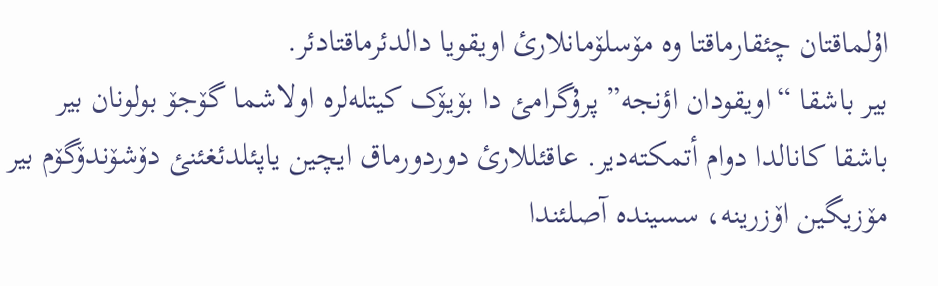اۇلماقتان چئقارماقتا وە مۆسلۆمانلارئ اویقویا دالدئرماقتادئر.
بیر باشقا “اویقودان اؤنجە” پرۇگرامئ دا بۆیۆک کیتلەلرە اولاشما گۆجۆ بولونان بیر باشقا کانالدا دوام أتمکتەدیر. عاقئللارئ دوردورماق ایچین یاپئلدئغئنئ دۆشۆندۆگۆم بیر مۆزیگین اۆزرینە، سسیندە آصلئندا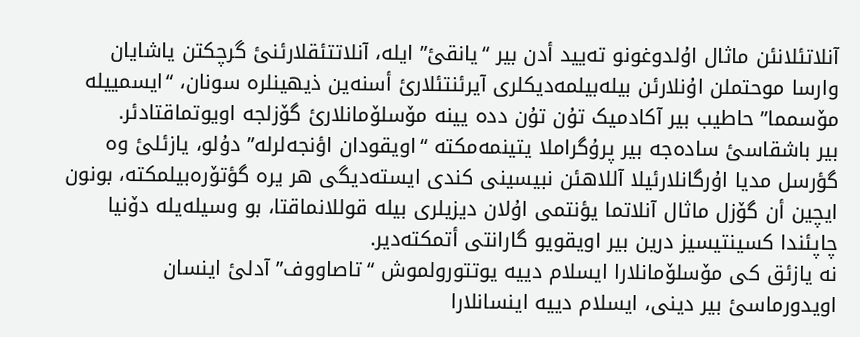آنلاتئلانئن ماثال اۇلدوغونو تەیید أدن بیر “یانقئ” ایلە، آنلاتتئقلارئنئ گرچکتن یاشایان وارسا موحتملن اۇنلارئن بیلەبیلمەدیکلری آیرئنتئلارئ أسنەین ذیهینلرە سونان، “ایسمییلە مۆسمما” حاطیب بیر آکادمیک تۇن تۇن ددە یینە مۆسلۆمانلارئ گۆزلجە اویوتماقتادئر.
بیر باشقاسئ سادەجە بیر پرۇگراملا یتینمەمکتە “اویقودان اؤنجەلرلە” دۇلو، یازئلئ وە گؤرسل مدیا اۇرگانلارئیلا آللاهئن نبیسینی کندی ایستەدیگی هر یرە گؤتۆرەبیلمکتە، بونون ایچین أن گۆزل ماثال آنلاتما یؤنتمی اۇلان دیزیلری بیلە قوللانماقتا، بو وسیلەیلە دۆنیا چاپئندا کسینتیسیز درین بیر اویقویو گارانتی أتمکتەدیر.
نە یازئق کی مۆسلۆمانلارا ایسلام دییە یوتتورولموش “تاصاووف” آدلئ اینسان اویدورماسئ بیر دینی، ایسلام دییە اینسانلارا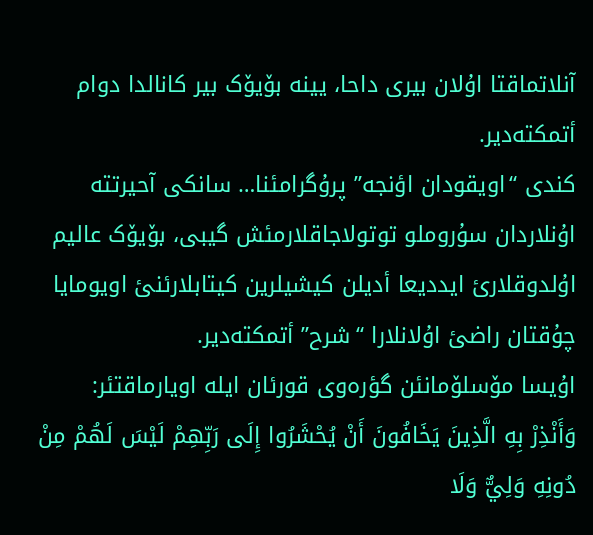آنلاتماقتا اۇلان بیری داحا، یینە بۆیۆک بیر کانالدا دوام أتمکتەدیر.
کندی “اویقودان اؤنجە” پرۇگرامئنا… سانکی آحیرتتە اۇنلاردان سۇروملو توتولاجاقلارمئش گیبی، بۆیۆک عالیم اۇلدوقلارئ ایددیعا أدیلن کیشیلرین کیتابلارئنئ اویومایا چۇقتان راضئ اۇلانلارا “شرح” أتمکتەدیر.
اۇیسا مۆسلۆمانئن گؤرەوی قورئان ایلە اویارماقتئر:
وَأَنْذِرْ بِهِ الَّذِينَ يَخَافُونَ أَنْ يُحْشَرُوا إِلَى رَبِّهِمْ لَيْسَ لَهُمْ مِنْ دُونِهِ وَلِيٌّ وَلَا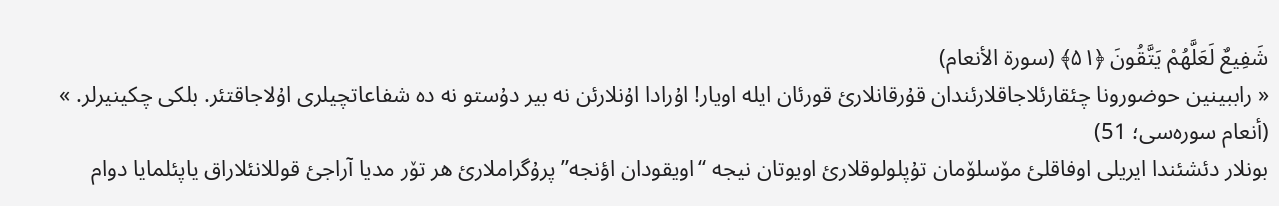شَفِيعٌ لَعَلَّهُمْ يَتَّقُونَ ﴿۵۱﴾ (سورة الأنعام)
« راببینین حوضورونا چئقارئلاجاقلارئندان قۇرقانلارئ قورئان ایلە اویار! اۇرادا اۇنلارئن نە بیر دۇستو نە دە شفاعاتچیلری اۇلاجاقتئر. بلکی چکینیرلر. » (أنعام سورەسی؛ 51)
بونلار دئشئندا ایریلی اوفاقلئ مۆسلۆمان تۇپلولوقلارئ اویوتان نیجە “اویقودان اؤنجە” پرۇگراملارئ هر تۆر مدیا آراجئ قوللانئلاراق یاپئلمایا دوام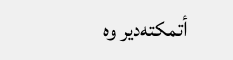أتمکتەدیر وە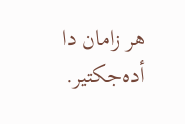هر زامان دا أدەجکتیر.